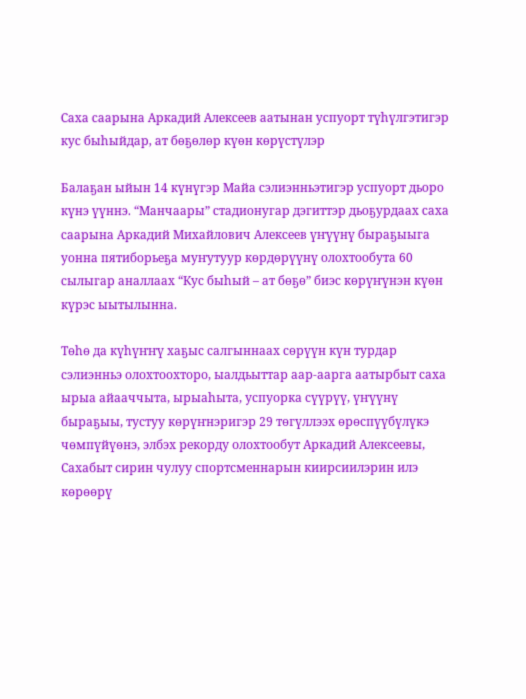Саха саарына Аркадий Алексеев аатынан успуорт түһүлгэтигэр кус быһыйдар, ат бөҕөлөр күөн көрүстүлэр

Балаҕан ыйын 14 күнүгэр Майа сэлиэнньэтигэр успуорт дьоро күнэ үүннэ. “Манчаары” стадионугар дэгиттэр дьоҕурдаах саха саарына Аркадий Михайлович Алексеев үҥүүнү быраҕыыга уонна пятиборьеҕа муҥутуур көрдөрүүнү олохтообута 60 сылыгар аналлаах “Кус быһый – ат бөҕө” биэс көрүҥүнэн күөн күрэс ыытылынна.

Төһө да күһүҥҥү хаҕыс салгыннаах сөрүүн күн турдар сэлиэнньэ олохтоохторо, ыалдьыттар аар-аарга аатырбыт саха ырыа айааччыта, ырыаһыта, успуорка сүүрүү, үҥүүнү быраҕыы, тустуу көрүҥнэригэр 29 төгүллээх өрөспүүбүлүкэ чөмпүйүөнэ, элбэх рекорду олохтообут Аркадий Алексеевы, Сахабыт сирин чулуу спортсменнарын киирсиилэрин илэ көрөөрү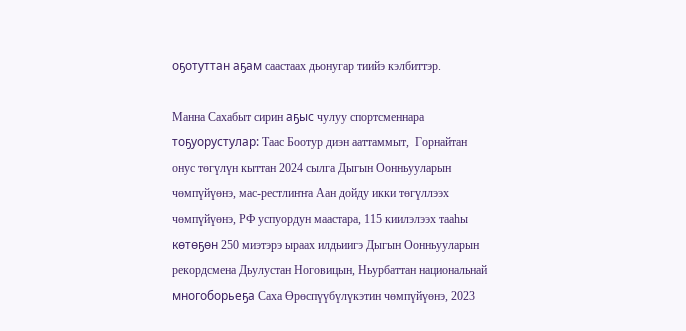оҕотуттан аҕам саастаах дьонугар тиийэ кэлбиттэр.

Манна Сахабыт сирин аҕыс чулуу спортсменнара тоҕуорустулар: Таас Боотур диэн ааттаммыт,  Горнайтан онус төгүлүн кыттан 2024 сылга Дыгын Оонньууларын чөмпүйүөнэ, мас-рестлиҥҥа Аан дойду икки төгүллээх чөмпүйүөнэ, РФ успуордун маастара, 115 киилэлээх тааһы көтөҕөн 250 миэтэрэ ыраах илдьиигэ Дыгын Оонньууларын рекордсмена Дьулустан Ноговицын, Ньурбаттан национальнай многоборьеҕа Саха Өрөспүүбүлүкэтин чөмпүйүөнэ, 2023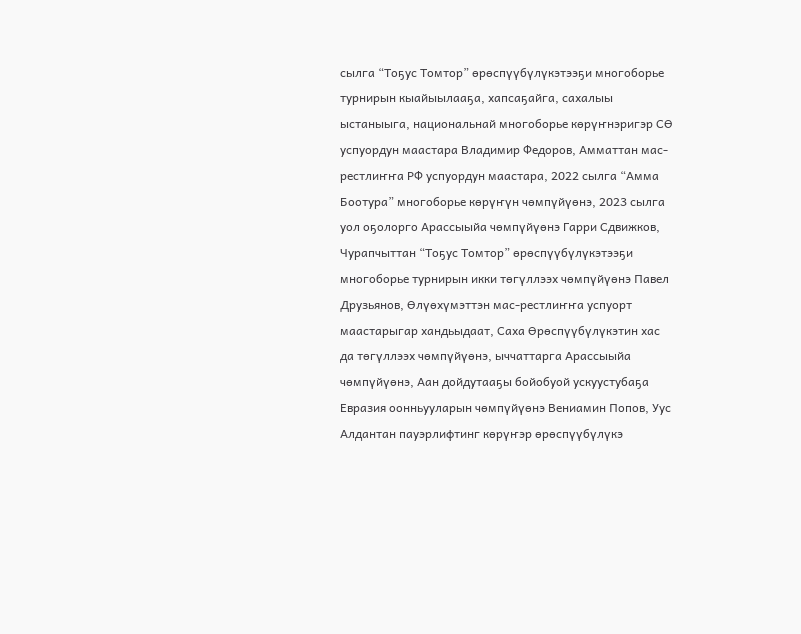сылга “Тоҕус Томтор” өрөспүүбүлүкэтээҕи многоборье турнирын кыайыылааҕа, хапсаҕайга, сахалыы ыстаныыга, национальнай многоборье көрүҥнэригэр СӨ успуордун маастара Владимир Федоров, Амматтан мас-рестлиҥҥа РФ успуордун маастара, 2022 сылга “Амма Боотура” многоборье көрүҥүн чөмпүйүөнэ, 2023 сылга уол оҕолорго Арассыыйа чөмпүйүөнэ Гарри Сдвижков, Чурапчыттан “Тоҕус Томтор” өрөспүүбүлүкэтээҕи многоборье турнирын икки төгүллээх чөмпүйүөнэ Павел Друзьянов, Өлүөхүмэттэн мас-рестлиҥҥа успуорт маастарыгар хандьыдаат, Саха Өрөспүүбүлүкэтин хас да төгүллээх чөмпүйүөнэ, ыччаттарга Арассыыйа чөмпүйүөнэ, Аан дойдутааҕы бойобуой ускуустубаҕа Евразия оонньууларын чөмпүйүөнэ Вениамин Попов, Уус Алдантан пауэрлифтинг көрүҥэр өрөспүүбүлүкэ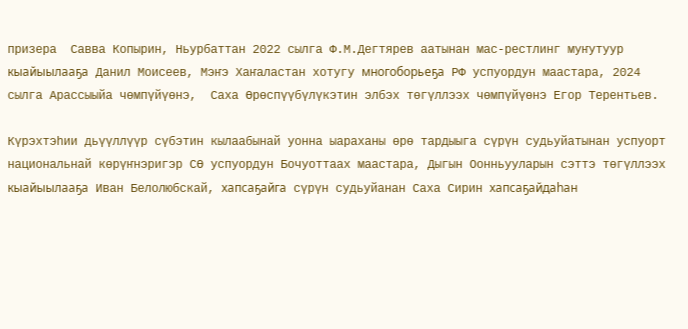призера  Савва Копырин, Ньурбаттан 2022 сылга Ф.М.Дегтярев аатынан мас-рестлинг муҥутуур кыайыылааҕа Данил Моисеев, Мэҥэ Хаҥаластан хотугу многоборьеҕа РФ успуордун маастара, 2024 сылга Арассыыйа чөмпүйүөнэ,  Саха Өрөспүүбүлүкэтин элбэх төгүллээх чөмпүйүөнэ Егор Терентьев.

Күрэхтэһии дьүүллүүр сүбэтин кылаабынай уонна ыараханы өрө тардыыга сүрүн судьуйатынан успуорт национальнай көрүҥнэригэр СӨ успуордун Бочуоттаах маастара, Дыгын Оонньууларын сэттэ төгүллээх кыайыылааҕа Иван Белолюбскай, хапсаҕайга сүрүн судьуйанан Саха Сирин хапсаҕайдаһан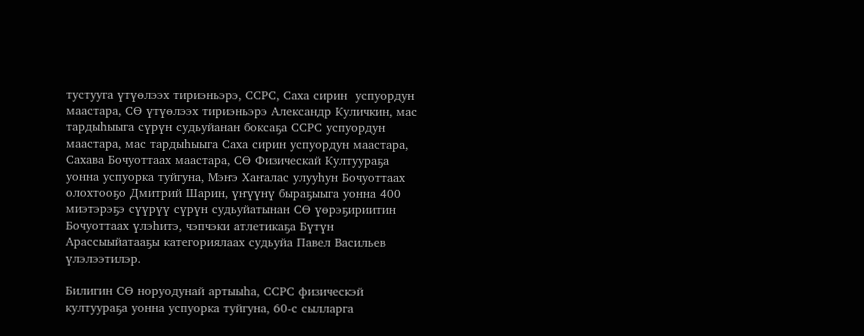тустууга үтүөлээх тириэньэрэ, ССРС, Саха сирин  успуордун маастара, СӨ үтүөлээх тириэньэрэ Александр Куличкин, мас тардыһыыга сүрүн судьуйанан боксаҕа ССРС успуордун маастара, мас тардыһыыга Саха сирин успуордун маастара, Сахава Бочуоттаах маастара, СӨ Физическай Култуураҕа уонна успуорка туйгуна, Мэҥэ Хаҥалас улууһун Бочуоттаах олохтооҕо Дмитрий Шарин, үҥүүнү быраҕыыга уонна 400 миэтэрэҕэ сүүрүү сүрүн судьуйатынан СӨ үөрэҕириитин Бочуоттаах үлэһитэ, чэпчэки атлетикаҕа Бүтүн Арассыыйатааҕы категориялаах судьуйа Павел Васильев үлэлээтилэр.

Билигин СӨ норуодунай артыыһа, ССРС физическэй култуураҕа уонна успуорка туйгуна, 60-с сылларга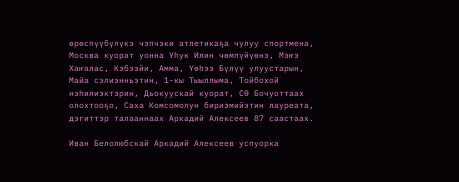өрөспүүбүлүкэ чэпчэки атлетикаҕа чулуу спортмена, Москва куорат уонна Уһук Илин чөмпүйүөнэ, Мэҥэ Хаҥалас, Кэбээйи, Амма, Үөһээ Бүлүү улуустарын, Майа сэлиэнньэтин, 1-кы Тыыллыма, Тойбохой нэһилиэктэрин, Дьокуускай куорат, СӨ Бочуоттаах олохтооҕо, Саха Комсомолун бириэмийэтин лауреата, дэгиттэр талааннаах Аркадий Алексеев 87 саастаах.

Иван Белолюбскай Аркадий Алексеев успуорка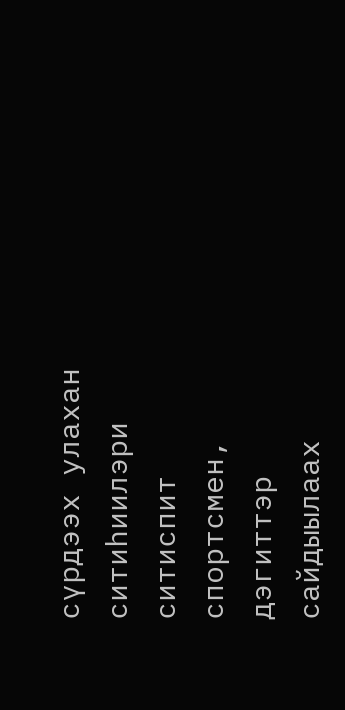сүрдээх улахан ситиһиилэри ситиспит спортсмен, дэгиттэр сайдыылаах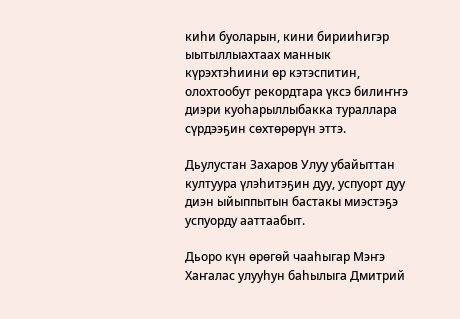киһи буоларын, кини бирииһигэр ыытыллыахтаах маннык күрэхтэһиини өр кэтэспитин, олохтообут рекордтара үксэ билиҥҥэ диэри куоһарыллыбакка тураллара сүрдээҕин сөхтөрөрүн эттэ.

Дьулустан Захаров Улуу убайыттан култуура үлэһитэҕин дуу, успуорт дуу диэн ыйыппытын бастакы миэстэҕэ успуорду ааттаабыт.

Дьоро күн өрөгөй чааһыгар Мэҥэ Хаҥалас улууһун баһылыга Дмитрий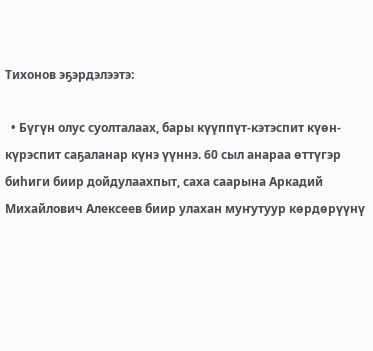Тихонов эҕэрдэлээтэ:

  • Бүгүн олус суолталаах, бары күүппүт-кэтэспит күөн-күрэспит саҕаланар күнэ үүннэ. 60 сыл анараа өттүгэр биһиги биир дойдулаахпыт, саха саарына Аркадий Михайлович Алексеев биир улахан муҥутуур көрдөрүүнү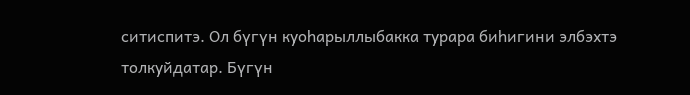ситиспитэ. Ол бүгүн куоһарыллыбакка турара биһигини элбэхтэ толкуйдатар. Бүгүн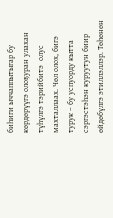биһиги ыччаппытыгар бу көрдөрүүгэ олоҕуран улахан түһүлгэ тэрийбитэ  олус махталлаах. Чөл олох, бигэ турук – бу успуорду кытта сэргэстэһэн куруутун биир өйдөбүлгэ этиллэллэр. Төһөнөн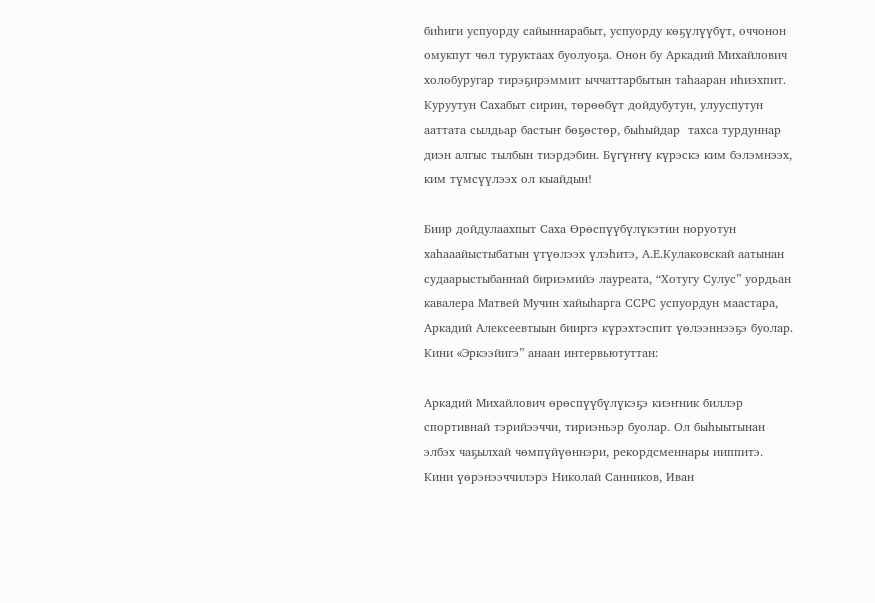биһиги успуорду сайыннарабыт, успуорду көҕүлүүбүт, оччонон омукпут чөл туруктаах буолуоҕа. Онон бу Аркадий Михайлович холобуругар тирэҕирэммит ыччаттарбытын таһааран иһиэхпит. Куруутун Сахабыт сирин, төрөөбүт дойдубутун, улууспутун ааттата сылдьар бастыҥ бөҕөстөр, быһыйдар  тахса турдуннар диэн алгыс тылбын тиэрдэбин. Бүгүҥҥү күрэскэ ким бэлэмнээх, ким түмсүүлээх ол кыайдын!

Биир дойдулаахпыт Саха Өрөспүүбүлүкэтин норуотун хаһааайыстыбатын үтүөлээх үлэһитэ, А.Е.Кулаковскай аатынан судаарыстыбаннай бириэмийэ лауреата, “Хотугу Сулус” уордьан кавалера Матвей Мучин хайыһарга ССРС успуордун маастара, Аркадий Алексеевтыын бииргэ күрэхтэспит үөлээннээҕэ буолар. Кини «Эркээйигэ” анаан интервьютуттан:

Аркадий Михайлович өрөспүүбүлүкэҕэ киэҥник биллэр спортивнай тэрийээччи, тириэньэр буолар. Ол быһыытынан элбэх чаҕылхай чөмпүйүөннэри, рекордсменнары ииппитэ. Кини үөрэнээччилэрэ Николай Санников, Иван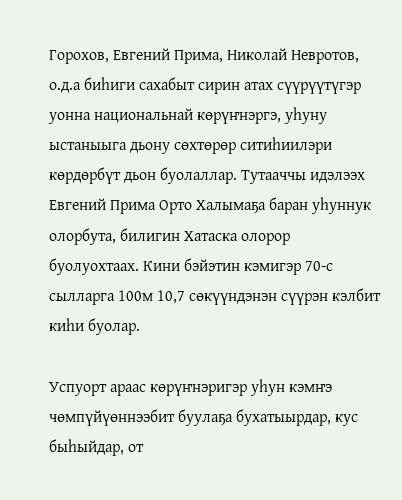Горохов, Евгений Прима, Николай Невротов, о.д.а биһиги сахабыт сирин атах сүүрүүтүгэр уонна национальнай көрүҥнэргэ, уһуну ыстаныыга дьону сөхтөрөр ситиһиилэри көрдөрбүт дьон буолаллар. Тутааччы идэлээх Евгений Прима Орто Халымаҕа баран уһуннук олорбута, билигин Хатаска олорор буолуохтаах. Кини бэйэтин кэмигэр 70-с сылларга 100м 10,7 сөкүүндэнэн сүүрэн кэлбит киһи буолар.

Успуорт араас көрүҥнэригэр уһун кэмҥэ чөмпүйүөннээбит буулаҕа бухатыырдар, кус быһыйдар, от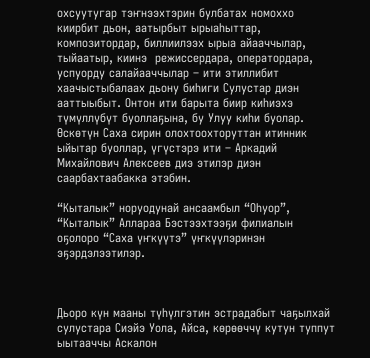охсуутугар тэҥнээхтэрин булбатах номоххо киирбит дьон, аатырбыт ырыаһыттар, композитордар, биллиилээх ырыа айааччылар, тыйаатыр, киинэ  режиссердара, оператордара, успуорду салайааччылар – ити этиллибит хаачыстыбалаах дьону биһиги Сулустар диэн ааттыыбыт. Онтон ити барыта биир киһиэхэ түмүллүбүт буоллаҕына, бу Улуу киһи буолар. Өскөтүн Саха сирин олохтоохторуттан итинник ыйытар буоллар, үгүстэрэ ити – Аркадий Михайлович Алексеев диэ этилэр диэн саарбахтаабакка этэбин.

“Кыталык” норуодунай ансаамбыл “Оһуор”, “Кыталык” Аллараа Бэстээхтээҕи филиалын оҕолоро “Саха үҥкүүтэ” үҥкүүлэринэн эҕэрдэлээтилэр.



Дьоро күн мааны түһүлгэтин эстрадабыт чаҕылхай сулустара Сиэйэ Уола, Айса, көрөөччү кутун туппут ыытааччы Аскалон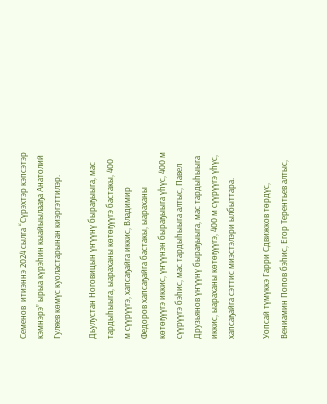Семенов  итиэннэ 2024 сылга “Сүрэхтэр кэпсэтэр кэмнэрэ” ырыа күрэһин кыайыылааҕа Анатолий Гуляев көмүс куоластарынан киэргэттилэр.

Дьулустан Ноговицын үҥүүнү быраҕыыга, мас тардыһыыга, ыараханы көтөҕүүгэ бастакы, 400 м сүүрүүгэ, хапсаҕайга иккис, Владимир Федоров хапсаҕайга бастакы, ыараханы көтөҕүүгэ иккис, үҥүүнэн быраҕыыга үһүс, 400 м сүүрүүгэ бэһис, мас тардыһыыга алтыс, Павел Друзьянов үҥүүнү быраҕыыга, мас тардыһыыга иккис, ыараханы көтөҕүүгэ, 400 м сүүрүүгэ үһүс, хапсаҕайга сэттис миэстэлэри ылбыттара.

Уопсай түмүккэ Гарри Сдвижков төрдүс, Вениамин Попов бэһис, Егор Терентьев алтыс,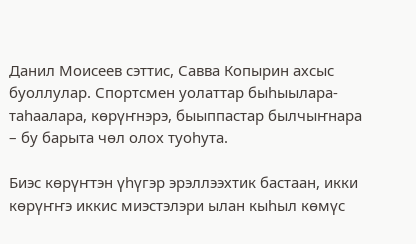Данил Моисеев сэттис, Савва Копырин ахсыс буоллулар. Спортсмен уолаттар быһыылара-таһаалара, көрүҥнэрэ, быыппастар былчыҥнара – бу барыта чөл олох туоһута.

Биэс көрүҥтэн үһүгэр эрэллээхтик бастаан, икки көрүҥҥэ иккис миэстэлэри ылан кыһыл көмүс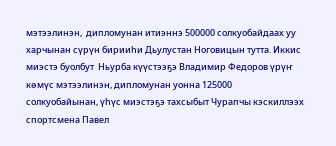мэтээлинэн,  дипломунан итиэннэ 500000 солкуобайдаах уу харчынан сүрүн бирииһи Дьулустан Ноговицын тутта. Иккис миэстэ буолбут  Ньурба күүстээҕэ Владимир Федоров үрүҥ көмүс мэтээлинэн, дипломунан уонна 125000 солкуобайынан, үһүс миэстэҕэ тахсыбыт Чурапчы кэскиллээх спортсмена Павел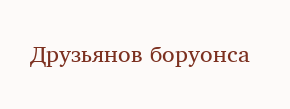Друзьянов боруонса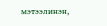мэтээлинэн,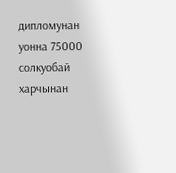дипломунан уонна 75000 солкуобай харчынан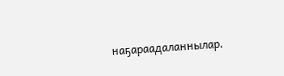наҕараадаланнылар.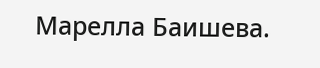Марелла Баишева.